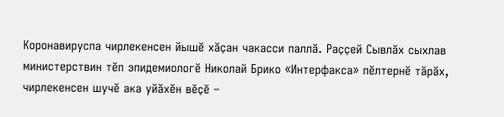Коронавируспа чирлекенсен йышӗ хӑҫан чакасси паллӑ. Раҫҫей Сывлӑх сыхлав министерствин тӗп эпидемиологӗ Николай Брико «Интерфакса» пӗлтернӗ тӑрӑх, чирлекенсен шучӗ ака уйӑхӗн вӗҫӗ –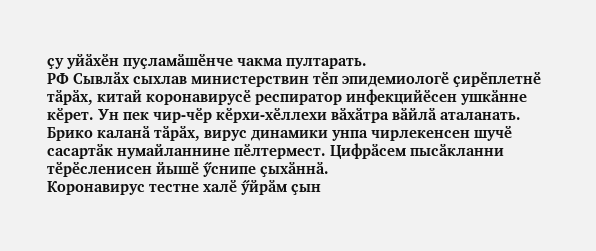ҫу уйӑхӗн пуҫламӑшӗнче чакма пултарать.
РФ Сывлӑх сыхлав министерствин тӗп эпидемиологӗ ҫирӗплетнӗ тӑрӑх, китай коронавирусӗ респиратор инфекцийӗсен ушкӑнне кӗрет. Ун пек чир-чӗр кӗрхи-хӗллехи вӑхӑтра вӑйлӑ аталанать.
Брико каланӑ тӑрӑх, вирус динамики унпа чирлекенсен шучӗ сасартӑк нумайланнине пӗлтермест. Цифрӑсем пысӑкланни тӗрӗсленисен йышӗ ӳснипе ҫыхӑннӑ.
Коронавирус тестне халӗ ӳйрӑм ҫын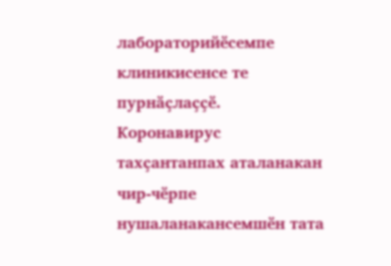лабораторийӗсемпе клиникисенсе те пурнӑҫлаҫҫӗ.
Коронавирус тахҫантанпах аталанакан чир-чӗрпе нушаланакансемшӗн тата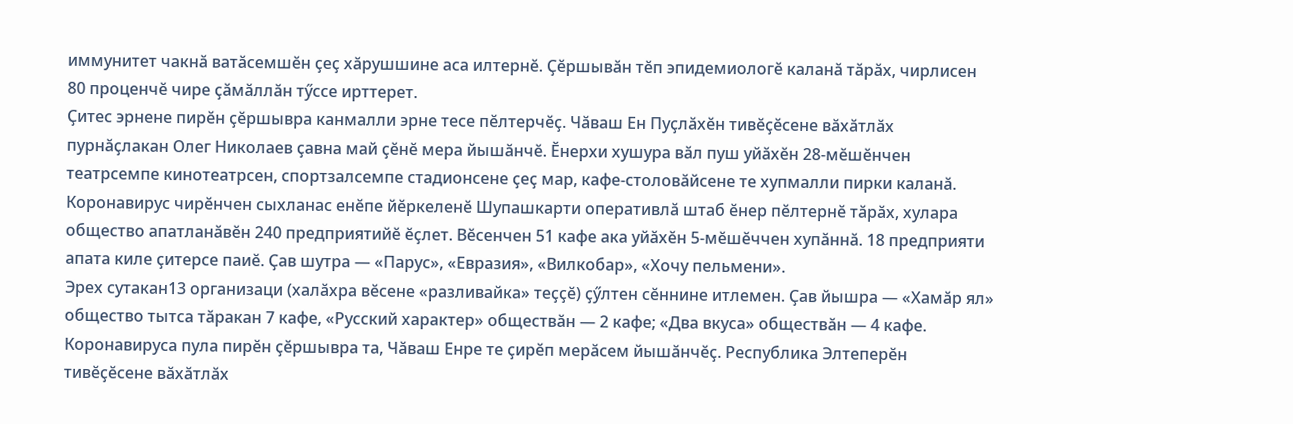иммунитет чакнӑ ватӑсемшӗн ҫеҫ хӑрушшине аса илтернӗ. Ҫӗршывӑн тӗп эпидемиологӗ каланӑ тӑрӑх, чирлисен 80 проценчӗ чире ҫӑмӑллӑн тӳссе ирттерет.
Ҫитес эрнене пирӗн ҫӗршывра канмалли эрне тесе пӗлтерчӗҫ. Чӑваш Ен Пуҫлӑхӗн тивӗҫӗсене вӑхӑтлӑх пурнӑҫлакан Олег Николаев ҫавна май ҫӗнӗ мера йышӑнчӗ. Ӗнерхи хушура вӑл пуш уйӑхӗн 28-мӗшӗнчен театрсемпе кинотеатрсен, спортзалсемпе стадионсене ҫеҫ мар, кафе-столовӑйсене те хупмалли пирки каланӑ.
Коронавирус чирӗнчен сыхланас енӗпе йӗркеленӗ Шупашкарти оперативлӑ штаб ӗнер пӗлтернӗ тӑрӑх, хулара общество апатланӑвӗн 240 предприятийӗ ӗҫлет. Вӗсенчен 51 кафе ака уйӑхӗн 5-мӗшӗччен хупӑннӑ. 18 предприяти апата киле ҫитерсе паиӗ. Ҫав шутра — «Парус», «Евразия», «Вилкобар», «Хочу пельмени».
Эрех сутакан13 организаци (халӑхра вӗсене «разливайка» теҫҫӗ) ҫӳлтен сӗннине итлемен. Ҫав йышра — «Хамӑр ял» общество тытса тӑракан 7 кафе, «Русский характер» обществӑн — 2 кафе; «Два вкуса» обществӑн — 4 кафе.
Коронавируса пула пирӗн ҫӗршывра та, Чӑваш Енре те ҫирӗп мерӑсем йышӑнчӗҫ. Республика Элтеперӗн тивӗҫӗсене вӑхӑтлӑх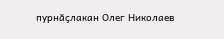пурнӑҫлакан Олег Николаев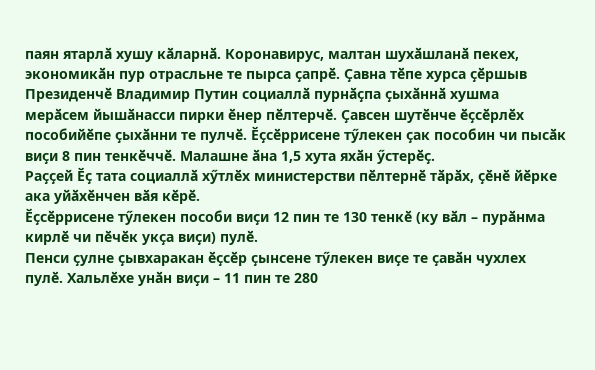паян ятарлӑ хушу кӑларнӑ. Коронавирус, малтан шухӑшланӑ пекех, экономикӑн пур отрасльне те пырса ҫапрӗ. Ҫавна тӗпе хурса ҫӗршыв Президенчӗ Владимир Путин социаллӑ пурнӑҫпа ҫыхӑннӑ хушма мерӑсем йышӑнасси пирки ӗнер пӗлтерчӗ. Ҫавсен шутӗнче ӗҫсӗрлӗх пособийӗпе ҫыхӑнни те пулчӗ. Ӗҫсӗррисене тӳлекен ҫак пособин чи пысӑк виҫи 8 пин тенкӗччӗ. Малашне ӑна 1,5 хута яхӑн ӳстерӗҫ.
Раҫҫей Ӗҫ тата социаллӑ хӳтлӗх министерстви пӗлтернӗ тӑрӑх, ҫӗнӗ йӗрке ака уйӑхӗнчен вӑя кӗрӗ.
Ӗҫсӗррисене тӳлекен пособи виҫи 12 пин те 130 тенкӗ (ку вӑл – пурӑнма кирлӗ чи пӗчӗк укҫа виҫи) пулӗ.
Пенси ҫулне ҫывхаракан ӗҫсӗр ҫынсене тӳлекен виҫе те ҫавӑн чухлех пулӗ. Хальлӗхе унӑн виҫи – 11 пин те 280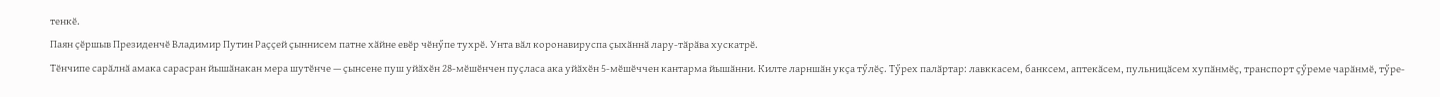тенкӗ.
Паян ҫӗршыв Президенчӗ Владимир Путин Раҫҫей ҫыннисем патне хӑйне евӗр чӗнӳпе тухрӗ. Унта вӑл коронавируспа ҫыхӑннӑ лару-тӑрӑва хускатрӗ.
Тӗнчипе сарӑлнӑ амака сарасран йышӑнакан мера шутӗнче — ҫынсене пуш уйӑхӗн 28-мӗшӗнчен пуҫласа ака уйӑхӗн 5-мӗшӗччен кантарма йышӑнни. Килте ларншӑн укҫа тӳлӗҫ. Тӳрех палӑртар: лавккасем, банксем, аптекӑсем, пульницӑсем хупӑнмӗҫ, транспорт ҫӳреме чарӑнмӗ, тӳре-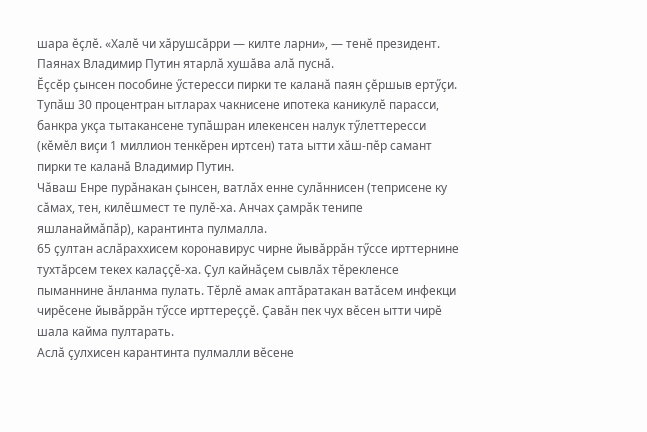шара ӗҫлӗ. «Халӗ чи хӑрушсӑрри — килте ларни», — тенӗ президент. Паянах Владимир Путин ятарлӑ хушӑва алӑ пуснӑ.
Ӗҫсӗр ҫынсен пособине ӳстересси пирки те каланӑ паян ҫӗршыв ертӳҫи. Тупӑш 30 процентран ытларах чакнисене ипотека каникулӗ парасси, банкра укҫа тытакансене тупӑшран илекенсен налук тӳлеттересси (кӗмӗл виҫи 1 миллион тенкӗрен иртсен) тата ытти хӑш-пӗр самант пирки те каланӑ Владимир Путин.
Чӑваш Енре пурӑнакан ҫынсен, ватлӑх енне сулӑннисен (теприсене ку сӑмах, тен, килӗшмест те пулӗ-ха. Анчах ҫамрӑк тенипе яшланаймӑпӑр), карантинта пулмалла.
65 ҫултан аслӑраххисем коронавирус чирне йывӑррӑн тӳссе ирттернине тухтӑрсем текех калаҫҫӗ-ха. Ҫул кайнӑҫем сывлӑх тӗрекленсе пыманнине ӑнланма пулать. Тӗрлӗ амак аптӑратакан ватӑсем инфекци чирӗсене йывӑррӑн тӳссе ирттереҫҫӗ. Ҫавӑн пек чух вӗсен ытти чирӗ шала кайма пултарать.
Аслӑ ҫулхисен карантинта пулмалли вӗсене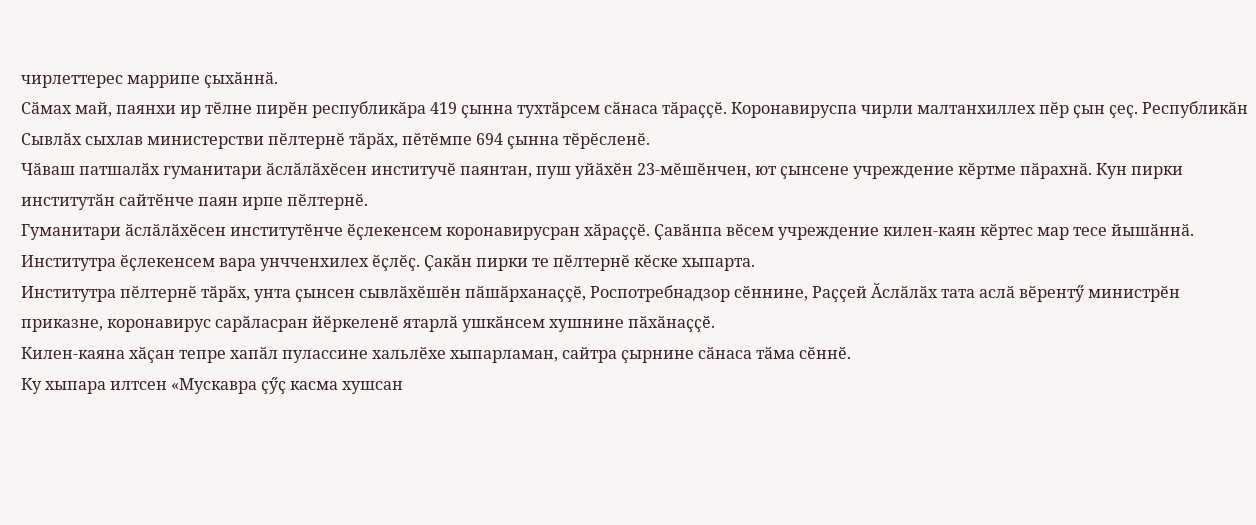чирлеттерес маррипе ҫыхӑннӑ.
Сӑмах май, паянхи ир тӗлне пирӗн республикӑра 419 ҫынна тухтӑрсем сӑнаса тӑраҫҫӗ. Коронавируспа чирли малтанхиллех пӗр ҫын ҫеҫ. Республикӑн Сывлӑх сыхлав министерстви пӗлтернӗ тӑрӑх, пӗтӗмпе 694 ҫынна тӗрӗсленӗ.
Чӑваш патшалӑх гуманитари ӑслӑлӑхӗсен институчӗ паянтан, пуш уйӑхӗн 23-мӗшӗнчен, ют ҫынсене учреждение кӗртме пӑрахнӑ. Кун пирки институтӑн сайтӗнче паян ирпе пӗлтернӗ.
Гуманитари ӑслӑлӑхӗсен институтӗнче ӗҫлекенсем коронавирусран хӑраҫҫӗ. Ҫавӑнпа вӗсем учреждение килен-каян кӗртес мар тесе йышӑннӑ.
Институтра ӗҫлекенсем вара унчченхилех ӗҫлӗҫ. Ҫакӑн пирки те пӗлтернӗ кӗске хыпарта.
Институтра пӗлтернӗ тӑрӑх, унта ҫынсен сывлӑхӗшӗн пӑшӑрханаҫҫӗ, Роспотребнадзор сӗннине, Раҫҫей Ӑслӑлӑх тата аслӑ вӗрентӳ министрӗн приказне, коронавирус сарӑласран йӗркеленӗ ятарлӑ ушкӑнсем хушнине пӑхӑнаҫҫӗ.
Килен-каяна хӑҫан тепре хапӑл пулассине хальлӗхе хыпарламан, сайтра ҫырнине сӑнаса тӑма сӗннӗ.
Ку хыпара илтсен «Мускавра ҫӳҫ касма хушсан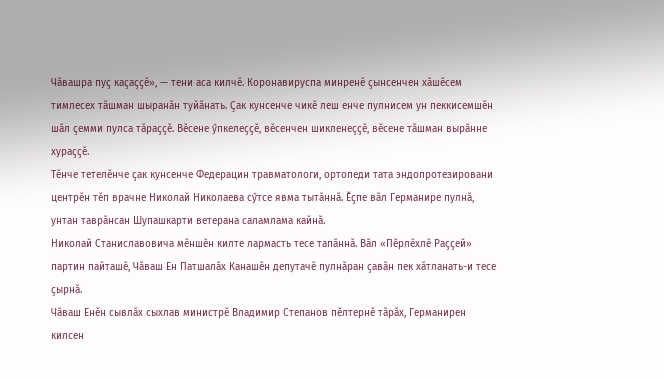Чӑвашра пуҫ каҫаҫҫӗ», — тени аса килчӗ. Коронавируспа минренӗ ҫынсенчен хӑшӗсем тимлесех тӑшман шыранӑн туйӑнать. Ҫак кунсенче чикӗ леш енче пулнисем ун пеккисемшӗн шӑл ҫемми пулса тӑраҫҫӗ. Вӗсене ӳпкелеҫҫӗ, вӗсенчен шикленеҫҫӗ, вӗсене тӑшман вырӑнне хураҫҫӗ.
Тӗнче тетелӗнче ҫак кунсенче Федерацин травматологи, ортопеди тата эндопротезировани центрӗн тӗп врачне Николай Николаева сӳтсе явма тытӑннӑ. Ӗҫпе вӑл Германире пулнӑ, унтан таврӑнсан Шупашкарти ветерана саламлама кайнӑ.
Николай Станиславовича мӗншӗн килте лармасть тесе тапӑннӑ. Вӑл «Пӗрлӗхлӗ Раҫҫей» партин пайташӗ, Чӑваш Ен Патшалӑх Канашӗн депутачӗ пулнӑран ҫавӑн пек хӑтланать-и тесе ҫырнӑ.
Чӑваш Енӗн сывлӑх сыхлав министрӗ Владимир Степанов пӗлтернӗ тӑрӑх, Германирен килсен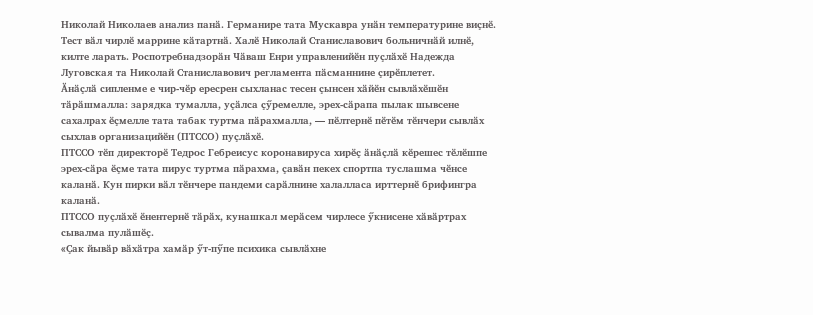Николай Николаев анализ панӑ. Германире тата Мускавра унӑн температурине виҫнӗ. Тест вӑл чирлӗ маррине кӑтартнӑ. Халӗ Николай Станиславович больничнӑй илнӗ, килте ларать. Роспотребнадзорӑн Чӑваш Енри управленийӗн пуҫлӑхӗ Надежда Луговская та Николай Станиславович регламента пӑсманнине ҫирӗплетет.
Ӑнӑҫлӑ сипленме е чир-чӗр ересрен сыхланас тесен ҫынсен хӑйӗн сывлӑхӗшӗн тӑрӑшмалла: зарядка тумалла, уҫӑлса ҫӳремелле, эрех-сӑрапа пылак шывсене сахалрах ӗҫмелле тата табак туртма пӑрахмалла, — пӗлтернӗ пӗтӗм тӗнчери сывлӑх сыхлав организацийӗн (ПТССО) пуҫлӑхӗ.
ПТССО тӗп директорӗ Тедрос Гебреисус коронавируса хирӗҫ ӑнӑҫлӑ кӗрешес тӗлӗшпе эрех-сӑра ӗҫме тата пирус туртма пӑрахма, ҫавӑн пекех спортпа туслашма чӗнсе каланӑ. Кун пирки вӑл тӗнчере пандеми сарӑлнине халалласа ирттернӗ брифингра каланӑ.
ПТССО пуҫлӑхӗ ӗнентернӗ тӑрӑх, кунашкал мерӑсем чирлесе ӳкнисене хӑвӑртрах сывалма пулӑшӗҫ.
«Ҫак йывӑр вӑхӑтра хамӑр ӳт-пӳпе психика сывлӑхне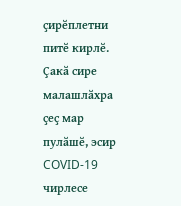ҫирӗплетни питӗ кирлӗ. Ҫакӑ сире малашлӑхра ҫеҫ мар пулӑшӗ, эсир COVID-19 чирлесе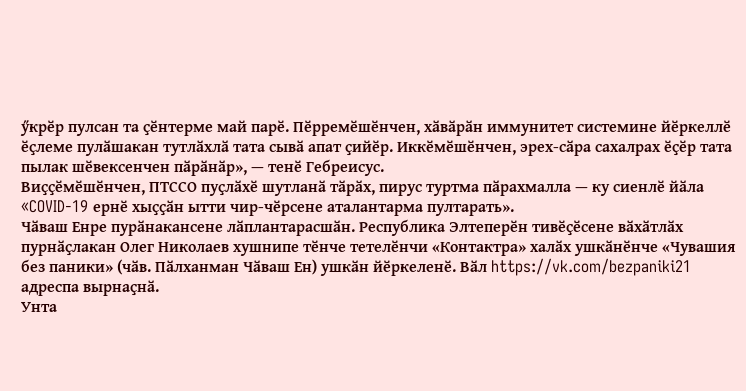ӳкрӗр пулсан та ҫӗнтерме май парӗ. Пӗрремӗшӗнчен, хӑвӑрӑн иммунитет системине йӗркеллӗ ӗҫлеме пулӑшакан тутлӑхлӑ тата сывӑ апат ҫийӗр. Иккӗмӗшӗнчен, эрех-сӑра сахалрах ӗҫӗр тата пылак шӗвексенчен пӑрӑнӑр», — тенӗ Гебреисус.
Виҫҫӗмӗшӗнчен, ПТССО пуҫлӑхӗ шутланӑ тӑрӑх, пирус туртма пӑрахмалла — ку сиенлӗ йӑла «COVID-19 ернӗ хыҫҫӑн ытти чир-чӗрсене аталантарма пултарать».
Чӑваш Енре пурӑнакансене лӑплантарасшӑн. Республика Элтеперӗн тивӗҫӗсене вӑхӑтлӑх пурнӑҫлакан Олег Николаев хушнипе тӗнче тетелӗнчи «Контактра» халӑх ушкӑнӗнче «Чувашия без паники» (чӑв. Пӑлханман Чӑваш Ен) ушкӑн йӗркеленӗ. Вӑл https://vk.com/bezpaniki21 адреспа вырнаҫнӑ.
Унта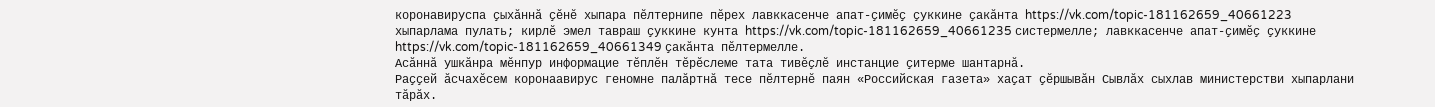коронавируспа ҫыхӑннӑ ҫӗнӗ хыпара пӗлтернипе пӗрех лавккасенче апат-ҫимӗҫ ҫуккине ҫакӑнта https://vk.com/topic-181162659_40661223 хыпарлама пулать; кирлӗ эмел тавраш ҫуккине кунта https://vk.com/topic-181162659_40661235 систермелле; лавккасенче апат-ҫимӗҫ ҫуккине https://vk.com/topic-181162659_40661349 ҫакӑнта пӗлтермелле.
Асӑннӑ ушкӑнра мӗнпур информацие тӗплӗн тӗрӗслеме тата тивӗҫлӗ инстанцие ҫитерме шантарнӑ.
Раҫҫей ӑсчахӗсем коронаавирус геномне палӑртнӑ тесе пӗлтернӗ паян «Российская газета» хаҫат ҫӗршывӑн Сывлӑх сыхлав министерстви хыпарлани тӑрӑх.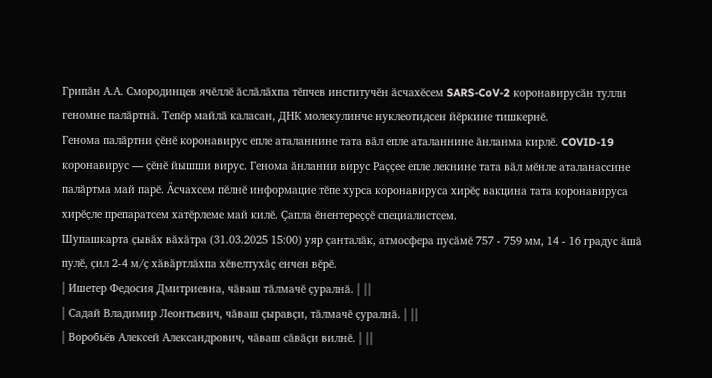Грипӑн А.А. Смородинцев ячӗллӗ ӑслӑлӑхпа тӗпчев институчӗн ӑсчахӗсем SARS-CoV-2 коронавирусӑн тулли геномне палӑртнӑ. Тепӗр майлӑ каласан, ДНК молекулинче нуклеотидсен йӗркине тишкернӗ.
Генома палӑртни ҫӗнӗ коронавирус епле аталаннине тата вӑл епле аталаннине ӑнланма кирлӗ. COVID-19 коронавирус — ҫӗнӗ йышши вирус. Генома ӑнланни вирус Раҫҫее епле лекнине тата вӑл мӗнле аталанассине палӑртма май парӗ. Ӑсчахсем пӗлнӗ информацие тӗпе хурса коронавируса хирӗҫ вакцина тата коронавируса хирӗҫле препаратсем хатӗрлеме май килӗ. Ҫапла ӗнентереҫҫӗ специалистсем.
Шупашкарта ҫывӑх вӑхӑтра (31.03.2025 15:00) уяр ҫанталӑк, атмосфера пусӑмӗ 757 - 759 мм, 14 - 16 градус ӑшӑ пулӗ, ҫил 2-4 м/ҫ хӑвӑртлӑхпа хӗвелтухӑҫ енчен вӗрӗ.
| Ишетер Федосия Дмитриевна, чӑваш тӑлмачӗ ҫуралнӑ. | ||
| Садай Владимир Леонтьевич, чӑваш ҫыравҫи, тӑлмачӗ ҫуралнӑ. | ||
| Воробьёв Алексей Александрович, чӑваш сӑвӑҫи вилнӗ. | ||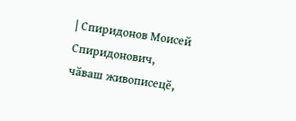| Спиридонов Моисей Спиридонович, чӑваш живописецӗ,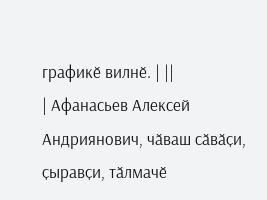графикӗ вилнӗ. | ||
| Афанасьев Алексей Андриянович, чӑваш сӑвӑҫи, ҫыравҫи, тӑлмачӗ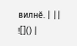вилнӗ. | ||
![]() |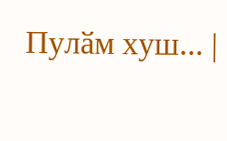Пулӑм хуш... |